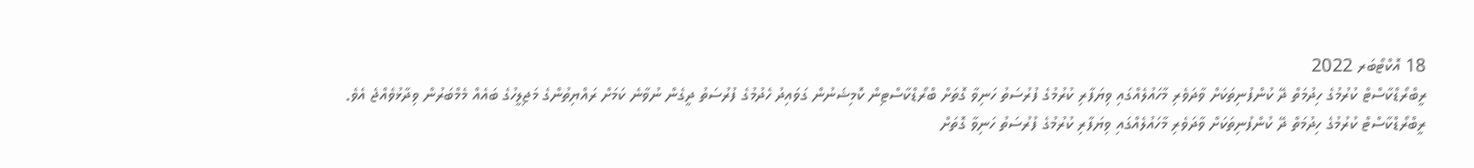18 އޮކްޓޯބަރ 2022
ރީބްރޯޑްކާސްޓް ކުރުމުގެ ހިދުމަތް ދޭ ކުންފުނިތަކަށް ވާދަވެރި މާހައުލެއްގައި ވިޔަފާރި ކުރުމުގެ ފުރުސަތު ހަނިވާ ގޮތަށް ބްރޯޑްކާސްޓިން ކޮމިޝަނުން ގަވައިދު ހެދުމުގެ ފުރުސަތު ދީގެން ނުވާނެ ކަމަށް ރައްޔިތުންގެ މަޖިލީހުގެ ބައެއް މެމްބަރުން ވިދާޅުވެއްޖެ އެވެ.
ރީބްރޯޑްކާސްޓް ކުރުމުގެ ހިދުމަތް ދޭ ކުންފުނިތަކަށް ވާދަވެރި މާހައުލެއްގައި ވިޔަފާރި ކުރުމުގެ ފުރުސަތު ހަނިވާ ގޮތަށް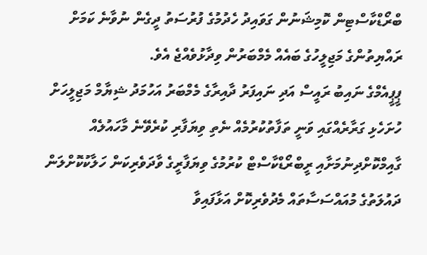ބްރޯޑްކާސްޓިން ކޮމިޝަނުން ގަވައިދު ހެދުމުގެ ފުރުސަތު ދީގެން ނުވާނެ ކަމަށް ރައްޔިތުންގެ މަޖިލީހުގެ ބައެއް މެމްބަރުން ވިދާޅުވެއްޖެ އެވެ.
ޕީޕީއެމްގެ ނައިބު ރައީސް އަދި ނައިފަރު ދާއިރާގެ މެމްބަރު އަހުމަދު ޝިޔާމް މަޖިލީހަށް ހުށަހެޅި ގަރާރެއްގައި ވަނީ ތަފާތުކުރުމެއް ނެތި ވިޔަފާރި ކުރެވޭނެ މާހައުލެއް ގާއިމްކޮށްދިނުމަށާއި ރީބްރޯޑްކާސްޓް ކުރުމުގެ ވިޔަފާރީގެ ވާދަވެރިކަން ހަލާކުކޮށްލަން ދައުލަތުގެ މުއައްސަސާތައް މެދުވެރިކޮށް އަޅާފައިވާ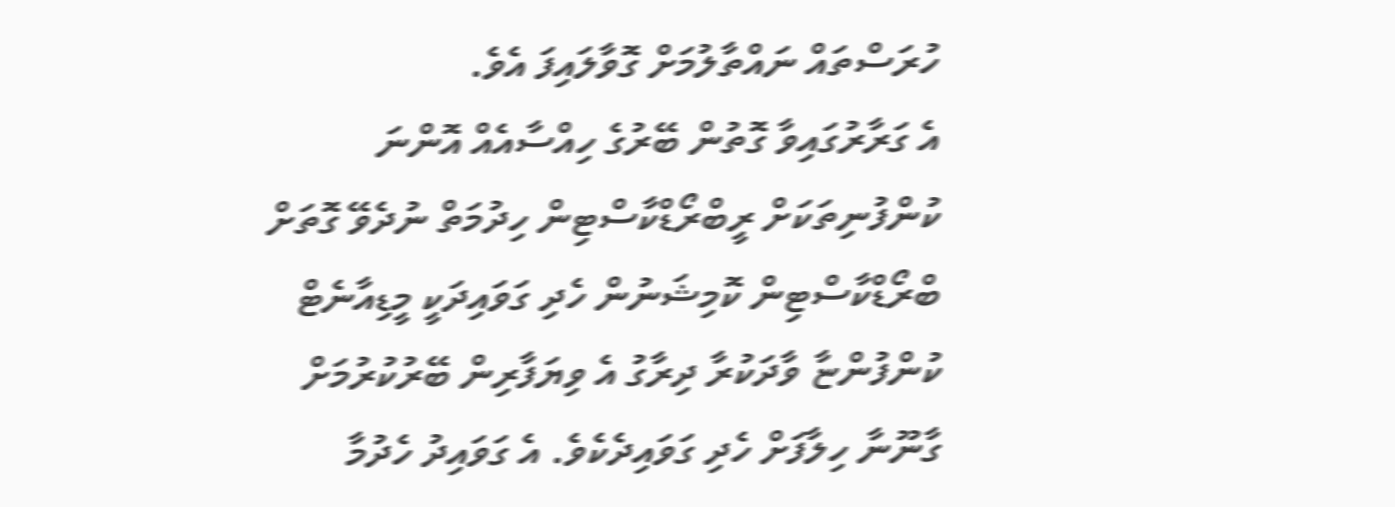ހުރަސްތައް ނައްތާލުމަށް ގޮވާލައިފަ އެވެ.
އެ ގަރާރުގައިވާ ގޮތުން ބޭރުގެ ހިއްސާއެއް އޮންނަ ކުންފުނިތަކަށް ރީބްރޯޑްކާސްޓިން ހިދުމަތް ނުދެވޭ ގޮތަށް ބްރޯޑްކާސްޓިން ކޮމިޝަނުން ހެދި ގަވައިދަކީ މީޑިއާނެޓް ކުންފުންޏާ ވާދަކުރާ ދިރާގު އެ ވިޔަފާރިން ބޭރުކުރުމަށް ގާނޫނާ ހިލާފަށް ހެދި ގަވައިދެކެވެ. އެ ގަވައިދު ހެދުމާ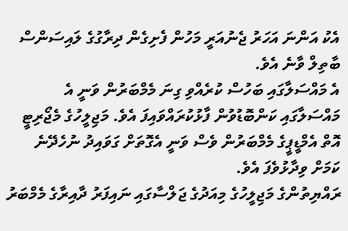އެކު އަންނަ އަހަރު ޖެނުއަރީ މަހުން ފެށިގެން ދިރާގުގެ ލައިސަންސް ބާތިލް ވާނެ އެވެ.
އެ މައްސަލާގައި ބަހުސް ކުރެއްވި ގިނަ މެމްބަރުން ވަނީ އެ މައްސަލާގައި ކަންބޮޑުވުން ފާޅުކުރައްވައިފަ އެވެ. މަޖިލީހުގެ މެޖޯރިޓީ އޮތް އެމްޑީޕީގެ މެމްބަރުން ވެސް ވަނީ އެގޮތަށް ގަވައިދު ނުހެދޭނެ ކަމަށް ވިދާޅުވެފަ އެވެ.
ރައްޔިތުންގެ މަޖިލީހުގެ މިއަދުގެ ޖަލްސާގައި ނައިފަރު ދާއިރާގެ މެމްބަރު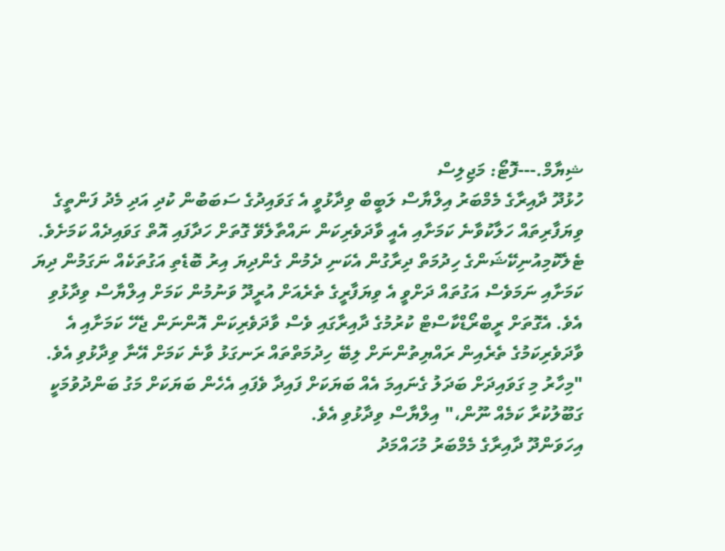ޝިޔާމް.---ފޮޓޯ: މަޖިލިސް
ހުޅުދޫ ދާއިރާގެ މެމްބަރު އިލްޔާސް ލަބީބް ވިދާޅުވީ އެ ގަވައިދުގެ ސަބަބުން ކުދި އަދި މެދު ފަންތީގެ ވިޔަފާރިތައް ހަލާކުވާނެ ކަމަށާއި އެއީ ވާދަވެރިކަން ނައްތާލެވޭ ގޮތަށް ހަދާފައި އޮތް ގަވައިދެއް ކަމަށެވެ.
ޓެލެކޮމިއުނިކޭޝަންގެ ހިދުމަތް ދިރާގުން އެކަނި ދެމުން ގެންދިޔަ އިރު ބޮޑެތި އަގުތަކެއް ނަގަމުން ދިޔަ ކަމަށާއި ނަމަވެސް އަގުތައް ދަށްވީ އެ ވިޔަފާރީގެ ތެރެއަށް އުރީދޫ ވަނުމުން ކަމަށް އިލްޔާސް ވިދާޅުވި އެވެ. އެގޮތަށް ރީބްރޯޑްކާސްޓް ކުރުމުގެ ދާއިރާގައި ވެސް ވާދަވެރިކަން އޮންނަން ޖެހޭ ކަމަށާއި އެ ވާދަވެރިކަމުގެ ތެރެއިން ރައްޔިތުންނަށް ލިބޭ ހިދުމަތްތައް ރަނގަޅު ވާނެ ކަމަށް އޭނާ ވިދާޅުވި އެވެ.
"މިހާރު މި ގަވައިދަށް ބަދަލު ގެނައިމަ އެއް ބަޔަކަށް ފައިދާ ވެފައި އެހެން ބަޔަކަށް މަގު ބަންދުވުމަކީ ގަބޫލުކުރާ ކަމެއް ނޫން،" އިލްޔާސް ވިދާޅުވި އެވެ.
އިހަވަންދޫ ދާއިރާގެ މެމްބަރު މުހައްމަދު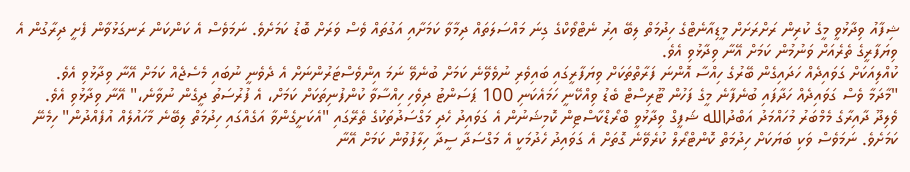ޝިފާއު ވިދާޅުވީ މީގެ ކުރިން ރަށްރަށަށް މީޑިއާނެޓްގެ ހިދުމަތް ލިބޭ އިރު ނެޓްވޯކްގެ ގިނަ މައްސަލަތައް ދިމާވާ ކަމަށާއި އަގުތައް ވެސް ވަރަށް ބޮޑު ކަމަށެވެ. ނަމަވެސް އެ ކަންކަން ރަނގަޅުވާން ފެށީ ދިރާގުން އެ ވިޔަފާރީގެ ތެރެއަށް ވަނުމުން ކަމަށް އޭނާ ވިދާޅުވި އެވެ.
ކުއްލިއަކަށް ގަވައިދެއް ހަދައިގެން ބޭރުގެ ހިއްސާ އޮންނަ ފަރާތްތަކަށް ވިޔަފާރީގައި ބައިވެރި ނުވެވޭނެ ކަމަށް ބުނެވޭ ނަމަ އިންވެސްޓަރުންނަށް އެ ދެވެނީ ނުބައި މެސެޖެއް ކަމަށް އޭނާ ވިދާޅުވި އެވެ.
"މާދަމާ ވެސް ގަވައިދެއް ހަދާފައި ބުނެފާނެ މީގެ ފަހުން ޓޫރިސްޓް ބެޑު ވިއްކޭނީ ހަމައެކަނި 100 ޕަސަންޓު ދިވެހި ހިއްސާވާ ކުންފުނިތަކަށް ކަމަށް، އެ ފުރުސަތު ދީގެން ނުވާނެ،" އޭނާ ވިދާޅުވި އެވެ.
ވެލިދޫ ދާއިރާގެ މެމްބަރު މުހައްމަދު އަބްދުالله ޝަފީގް ވިދާޅުވީ ބްރޯޑްކާސްޓިން ކޮމިޝަނުން އެ ގަވައިދު ހެދި މަގްސަދުތަކުގެ ތެރޭގައި "އެކަށީގެންވާ އަގެއްގައި ހިދުމަތް ލިބޭނެ މާހައުލެއް އުފެއްދުން" ހިމެނޭ ކަމަށެވެ. ނަމަވެސް ވަކި ބަޔަކަށް ހިދުމަތް ކޮންޓްރޯލް ކުރެވޭނެ ގޮތަށް އެ ގަވައިދު ހެދުމަކީ އެ މަގްސަދާ ސީދާ ހިލާފުވުން ކަމަށް އޭނާ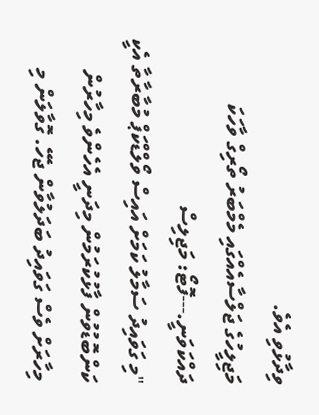ވިދާޅުވި އެވެ.
މަޖިލީހުގެ ޖަލްސާއެއްގައި މެމްބަރު ތޯރިގް ވާހަކަ ދައްކަވަނީ.---ފޮޓޯ: މަޖިލިސް
"މި ގަވައިދު ސަމާލު ކަމަށް އައިސް ވޯލްޑްކަޕް މުބާރާތާ އެކީ ކަންބޮޑުވުން ފާޅުކުރަމުން މިދަނީ އެހެންވެ މިހާރުން މިހާރަށް ވެސް ގަވައިދު ބަދަލުވާން ޖެހޭ. ގޮވާލަން މި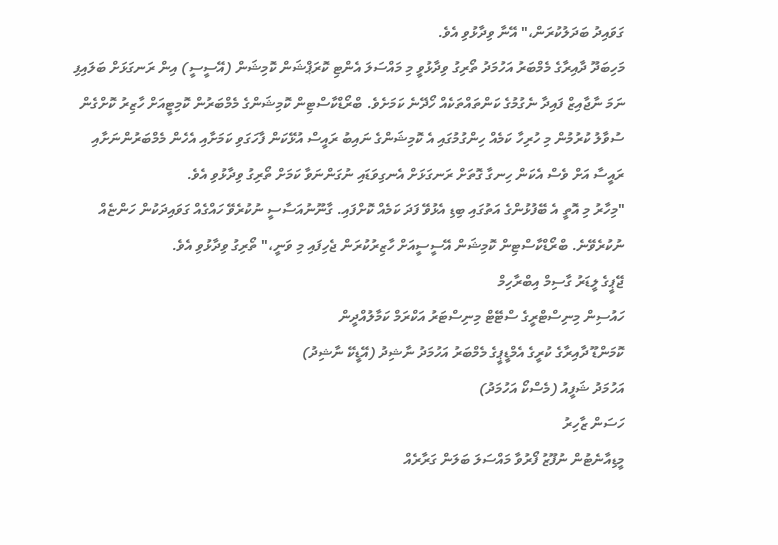ގަވައިދު ބަދަލުކުރަން،" އޭނާ ވިދާޅުވި އެވެ.
މަހިބަދޫ ދާއިރާގެ މެމްބަރު އަހުމަދު ތޯރިގު ވިދާޅުވީ މި މައްސަލަ އެންޓި ކޮރަޕްޝަން ކޮމިޝަން (އޭސީސީ) އިން ރަނގަޅަށް ބަލައިފި ނަމަ ނާޖާއިޒް ފައިދާ ނެގުމުގެ ކަންތައްތަކެއް ހޯދޭނެ ކަމަށެވެ. ބްރޯޑްކާސްޓިން ކޮމިޝަންގެ މެމްބަރުން ކޮމިޓީއަށް ހާޒިރު ކޮށްގެން ސުވާލު ކުރުމުން މި ހުރިހާ ކަމެއް ހިންގުމުގައި އެ ކޮމިޝަންގެ ނައިބު ރައީސް އުޅޭކަން ފާހަގަވި ކަމަށާއި އެހެން މެމްބަރުންނަށާއި ރައީސާ އަށް ވެސް އެކަން ހިނގާ ގޮތަށް ރަނގަޅަށް އެނގިވަޑައި ނުގަންނަވާ ކަމަށް ތޯރިގު ވިދާޅުވި އެވެ.
"މިހާރު މި އޮތީ އެ ބޭފުޅުންގެ އަތުގައި ބިޑި އެޅުވޭ ފަދަ ކަމެއް ކޮށްފައި. ގާނޫނުއަސާސީ ނުކުރެވޭ ހައްގެއް ގަވައިދަކުން ހަންޏެއް ނުކުރެވޭނެ. ބްރޯޑްކާސްޓިން ކޮމިޝަން އޭސީސީއަށް ހާޒިރުކުރަން ޖެހިފައި މި ވަނީ،" ތޯރިގު ވިދާޅުވި އެވެ.
ޖޭޕީގެ ލީޑަރު ގާސިމް އިބްރާހިމް
ހައުސިން މިނިސްޓްރީގެ ސްޓޭޓް މިނިސްޓަރު އަކްރަމް ކަމާލުއްދީން
ކޮމަންޑޫ ދާއިރާގެ ކުރީގެ އެމްޑީޕީގެ މެމްބަރު އަހުމަދު ނާޝިދު (އޭޑީކޭ ނާޝިދު)
އަހުމަދު ޝަފީއު (މެސްކޯ އަހުމަދު)
ހަސަން ޒާހިރު
މީޑިއާނެޓުން ނުފޫޒު ފޯރުވާ މައްސަލަ ބަލަން ގަރާރެއް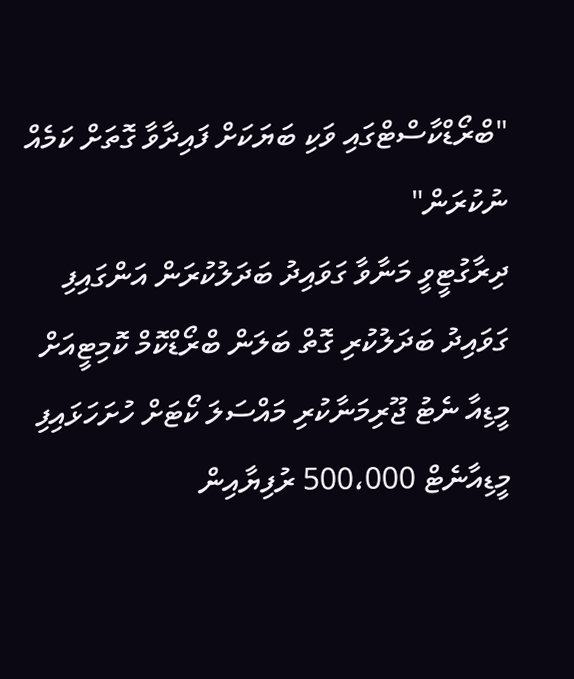"ބްރޯޑްކާސްޓްގައި ވަކި ބަޔަކަށް ފައިދާވާ ގޮތަށް ކަމެއް ނުކުރަން"
ދިރާގުޓީވީ މަނާވާ ގަވައިދު ބަދަލުކުރަން އަންގައިފި
ގަވައިދު ބަދަލުކުރި ގޮތް ބަލަން ބްރޯޑްކޮމް ކޮމިޓީއަށް
މީޑިއާ ނެޓު ޖޫރިމަނާކުރި މައްސަލަ ކޯޓަށް ހުށަހަޅައިފި
މީޑިއާނެޓް 500،000 ރުފިޔާއިން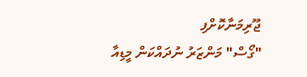ޖޫރިމަނާކޮށްފި
"ގޯސް" މަންޒަރު ނުދައްކަން މީޑިއާ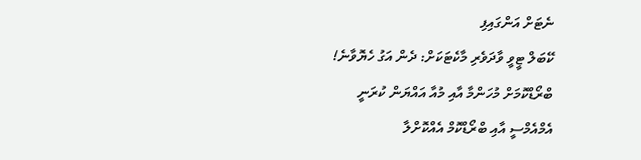ނެޓަށް އަންގައިފި
ކޭބަލް ޓީވީ ވާދަވެރި މާކެޓަކަށް: ދެން އަގު ހެޔޮވާނެ!
ބްރޯޑްކޮމަށް މުހަންމާ އާއި މުއާ އައްޔަން ކުރަނީ
އެމްއެމްސީ އާއި ބްރޯޑްކޮމް އެއްކޮށްލާ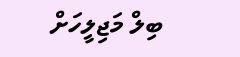ބިލް މަޖިލީހަށް